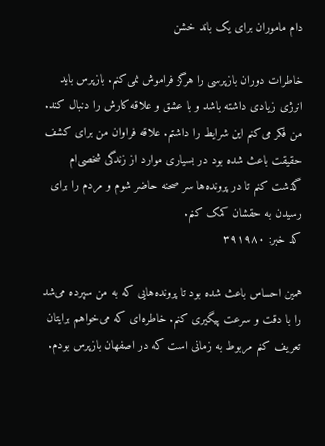دام ماموران‌ برای یک باند خشن

خاطرات دوران بازپرسی را هرگز فراموش نمی‌کنم. بازپرس باید انرژی زیادی داشته باشد و با عشق و علاقه کارش را دنبال کند. من فکر می‌کنم این شرایط را داشتم. علاقه فراوان من برای کشف حقیقت باعث شده بود در بسیاری موارد از زندگی شخصی‌ام گذشت کنم تا در پرونده‌ها سر صحنه حاضر شوم و مردم را برای رسیدن به حقشان کمک کنم.
کد خبر: ۳۹۱۹۸۰

همین احساس باعث شده بود تا پرونده‌هایی که به من سپرده می‌شد را با دقت و سرعت پیگیری کنم. خاطره‌ای که می‌خواهم برایتان تعریف کنم مربوط به زمانی است که در اصفهان بازپرس بودم.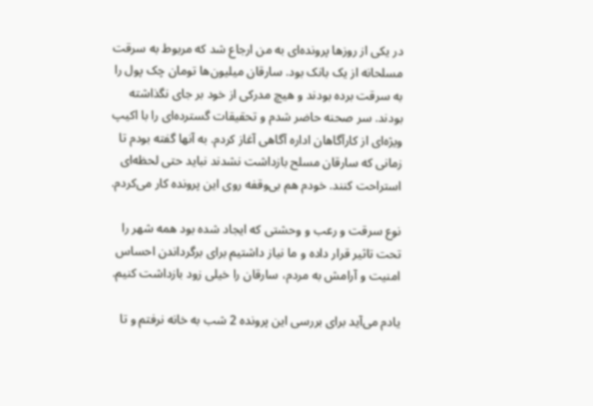در یکی از روزها پرونده‌ای به من ارجاع شد که مربوط به سرقت مسلحانه از یک بانک بود. سارقان میلیون‌ها تومان چک پول را به سرقت برده بودند و هیچ مدرکی از خود بر جای نگذاشته بودند. سر صحنه حاضر شدم و تحقیقات گسترده‌ای را با اکیپ ویژه‌ای از کارآگاهان اداره آگاهی آغاز کردم. به آنها گفته بودم تا زمانی که سارقان مسلح بازداشت نشدند نباید حتی لحظه‌ای استراحت کنند. خودم هم بی‌وقفه روی این پرونده کار می‌کردم.

نوع سرقت و رعب و وحشتی که ایجاد شده بود همه شهر را تحت تاثیر قرار داده و ما نیاز داشتیم برای برگرداندن احساس امنیت و آرامش به مردم، سارقان را خیلی زود بازداشت کنیم.

یادم می‌آید برای بررسی این پرونده 2 شب به خانه نرفتم و تا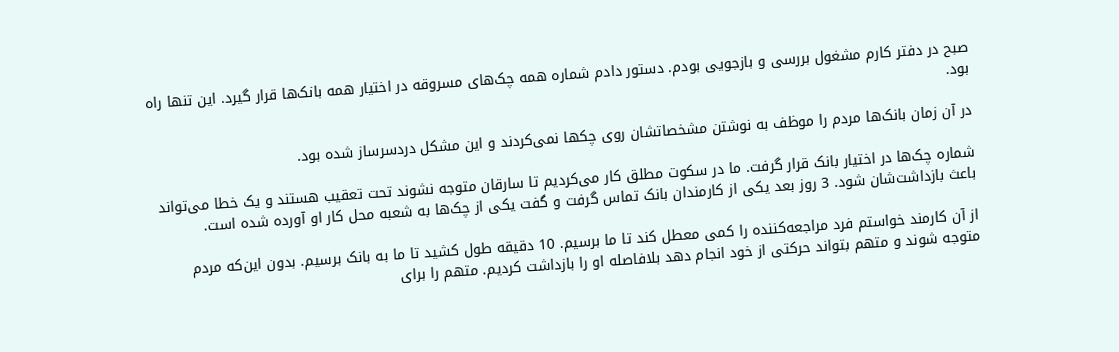صبح در دفتر کارم مشغول بررسی و بازجویی بودم. دستور دادم شماره همه چک‌های مسروقه در اختیار همه بانک‌ها قرار گیرد. این تنها راه بود.

در آن زمان بانک‌ها مردم را موظف به نوشتن مشخصاتشان روی چکها نمی‌کردند و این مشکل دردسرساز شده بود.

شماره چک‌ها در اختیار بانک قرار گرفت. ما در سکوت مطلق کار می‌کردیم تا سارقان متوجه نشوند تحت تعقیب هستند و یک خطا می‌تواند باعث بازداشت‌شان شود. 3 روز بعد یکی از کارمندان بانک تماس گرفت و گفت یکی از چک‌ها به شعبه محل کار او آورده شده است.

از آن کارمند خواستم فرد مراجعه‌کننده را کمی معطل کند تا ما برسیم. 10 دقیقه طول کشید تا ما به بانک برسیم. بدون این‌که مردم متوجه شوند و متهم بتواند حرکتی از خود انجام دهد بلافاصله او را بازداشت کردیم. متهم را برای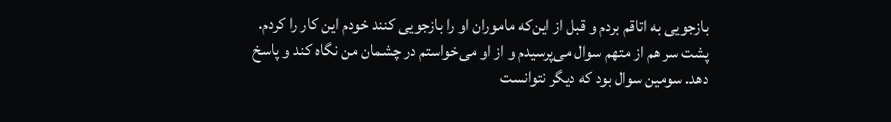بازجویی به اتاقم بردم و قبل از این‌که ماموران او را بازجویی کنند خودم این کار را کردم. پشت سر هم از متهم سوال می‌پرسیدم و از او می‌خواستم در چشمان من نگاه کند و پاسخ دهد. سومین سوال بود که دیگر نتوانست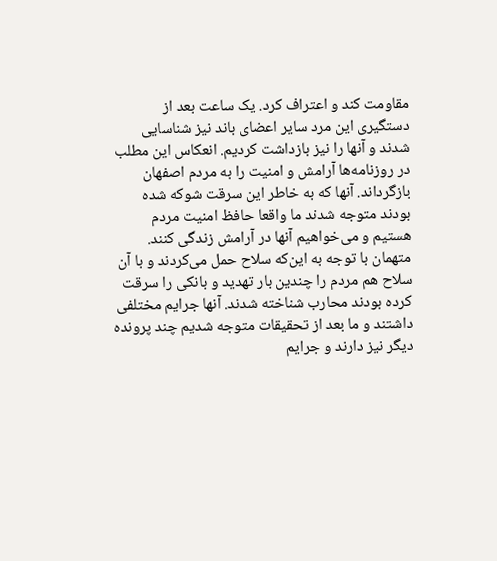مقاومت کند و اعتراف کرد. یک ساعت بعد از دستگیری این مرد سایر اعضای باند نیز شناسایی شدند و آنها را نیز بازداشت کردیم. انعکاس این مطلب در روزنامه‌ها آرامش و امنیت را به مردم اصفهان بازگرداند. آنها که به خاطر این سرقت شوکه شده بودند متوجه شدند ما واقعا حافظ امنیت مردم هستیم و می‌خواهیم آنها در آرامش زندگی کنند. متهمان با توجه به این‌که سلاح حمل می‌کردند و با آن سلاح هم مردم را چندین بار تهدید و بانکی را سرقت کرده بودند محارب شناخته شدند. آنها جرایم مختلفی داشتند و ما بعد از تحقیقات متوجه شدیم چند پرونده دیگر نیز دارند و جرایم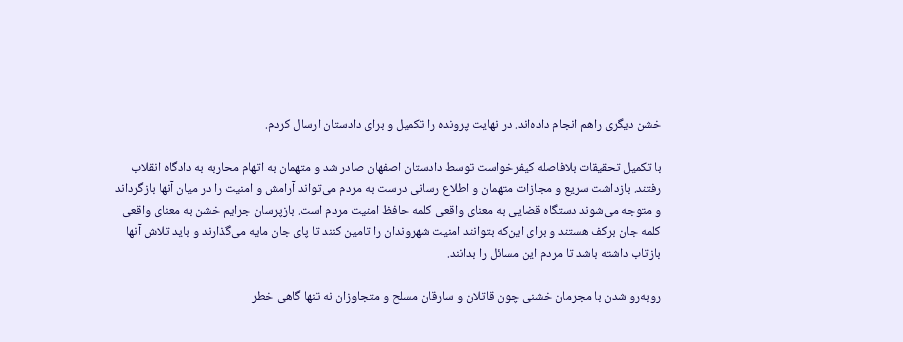خشن دیگری راهم انجام داده‌اند. در نهایت پرونده را تکمیل و برای دادستان ارسال کردم.

با تکمیل تحقیقات بلافاصله کیفرخواست توسط دادستان اصفهان صادر شد و متهمان به اتهام محاربه به دادگاه انقلاب رفتند. بازداشت سریع و مجازات متهمان و اطلاع رسانی درست به مردم می‌تواند آرامش و امنیت را در میان آنها بازگرداند و متوجه می‌شوند دستگاه قضایی به معنای واقعی کلمه حافظ امنیت مردم است. بازپرسان جرایم خشن به معنای واقعی کلمه جان برکف هستند و برای این‌که بتوانند امنیت‌ شهروندان را تامین کنند تا پای جان مایه می‌گذارند و باید تلاش آنها بازتاب داشته باشد تا مردم این مسائل را بدانند.

روبه‌رو شدن با مجرمان خشنی چون قاتلان و سارقان مسلح و متجاوزان نه تنها گاهی خطر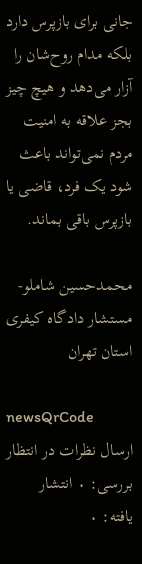جانی برای بازپرس دارد بلکه مدام روح‌شان را آزار می‌دهد و هیچ چیز بجز علاقه به امنیت مردم نمی‌تواند باعث شود یک فرد، قاضی یا بازپرس باقی بماند.

محمدحسین شاملو- مستشار دادگاه کیفری استان تهران

newsQrCode
ارسال نظرات در انتظار بررسی: ۰ انتشار یافته: ۰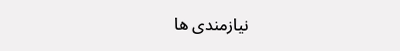نیازمندی ها